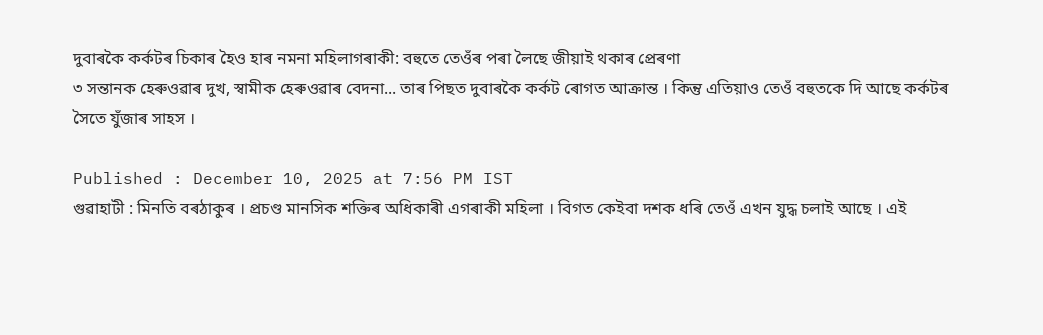দুবাৰকৈ কৰ্কটৰ চিকাৰ হৈও হাৰ নমনা মহিলাগৰাকী: বহুতে তেওঁৰ পৰা লৈছে জীয়াই থকাৰ প্ৰেৰণা
৩ সন্তানক হেৰুওৱাৰ দুখ, স্বামীক হেৰুওৱাৰ বেদনা... তাৰ পিছত দুবাৰকৈ কৰ্কট ৰোগত আক্ৰান্ত । কিন্তু এতিয়াও তেওঁ বহুতকে দি আছে কৰ্কটৰ সৈতে যুঁজাৰ সাহস ।

Published : December 10, 2025 at 7:56 PM IST
গুৱাহাটী : মিনতি বৰঠাকুৰ । প্ৰচণ্ড মানসিক শক্তিৰ অধিকাৰী এগৰাকী মহিলা । বিগত কেইবা দশক ধৰি তেওঁ এখন যুদ্ধ চলাই আছে । এই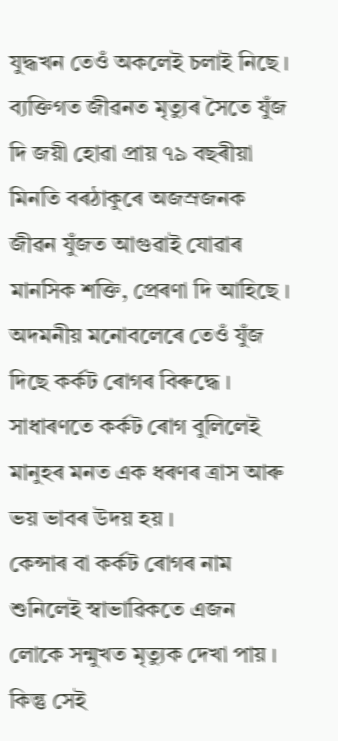যুদ্ধখন তেওঁ অকলেই চলাই নিছে । ব্যক্তিগত জীৱনত মৃত্যুৰ সৈতে যুঁজ দি জয়ী হোৱা প্ৰায় ৭৯ বছৰীয়া মিনতি বৰঠাকুৰে অজস্রজনক জীৱন যুঁজত আগুৱাই যোৱাৰ মানসিক শক্তি, প্ৰেৰণা দি আহিছে । অদমনীয় মনোবলেৰে তেওঁ যুঁজ দিছে কৰ্কট ৰোগৰ বিৰুদ্ধে । সাধাৰণতে কৰ্কট ৰোগ বুলিলেই মানুহৰ মনত এক ধৰণৰ ত্ৰাস আৰু ভয় ভাবৰ উদয় হয় ।
কেন্সাৰ বা কৰ্কট ৰোগৰ নাম শুনিলেই স্বাভাৱিকতে এজন লোকে সন্মুখত মৃত্যুক দেখা পায় । কিন্তু সেই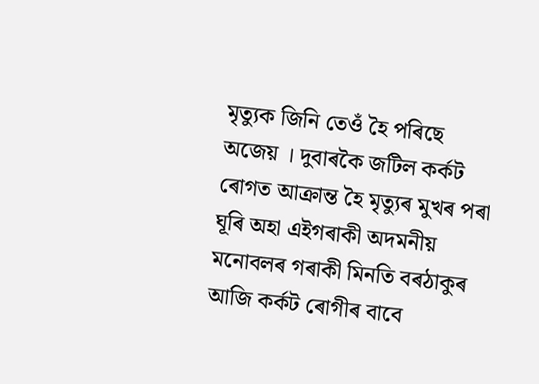মৃত্যুক জিনি তেওঁ হৈ পৰিছে অজেয় । দুবাৰকৈ জটিল কৰ্কট ৰোগত আক্ৰান্ত হৈ মৃত্যুৰ মুখৰ পৰা ঘূৰি অহা এইগৰাকী অদমনীয় মনোবলৰ গৰাকী মিনতি বৰঠাকুৰ আজি কৰ্কট ৰোগীৰ বাবে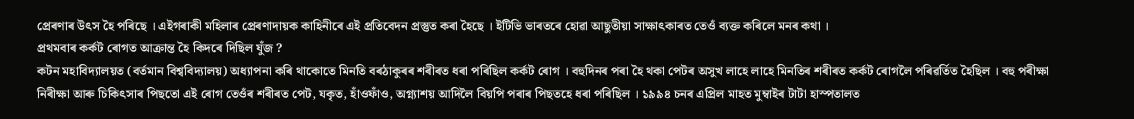প্ৰেৰণাৰ উৎস হৈ পৰিছে । এইগৰাকী মহিলাৰ প্ৰেৰণাদায়ক কাহিনীৰে এই প্ৰতিবেদন প্ৰস্তুত কৰা হৈছে । ইটিভি ভাৰতৰে হোৱা আছুতীয়া সাক্ষাৎকাৰত তেওঁ ব্যক্ত কৰিলে মনৰ কথা ।
প্ৰথমবাৰ কৰ্কট ৰোগত আক্ৰান্ত হৈ কিদৰে দিছিল যুঁজ ?
কটন মহাবিদ্যালয়ত (বৰ্তমান বিশ্ববিদ্যালয়) অধ্যাপনা কৰি থাকোতে মিনতি বৰঠাকুৰৰ শৰীৰত ধৰা পৰিছিল কৰ্কট ৰোগ । বহুদিনৰ পৰা হৈ থকা পেটৰ অসুখ লাহে লাহে মিনতিৰ শৰীৰত কৰ্কট ৰোগলৈ পৰিৱৰ্তিত হৈছিল । বহু পৰীক্ষা নিৰীক্ষা আৰু চিকিৎসাৰ পিছতো এই ৰোগ তেওঁৰ শৰীৰত পেট, যকৃত, হাঁওফাঁও, অগ্ন্যাশয় আদিলৈ বিয়পি পৰাৰ পিছতহে ধৰা পৰিছিল । ১৯৯৪ চনৰ এপ্ৰিল মাহত মুম্বাইৰ টাটা হাস্পতালত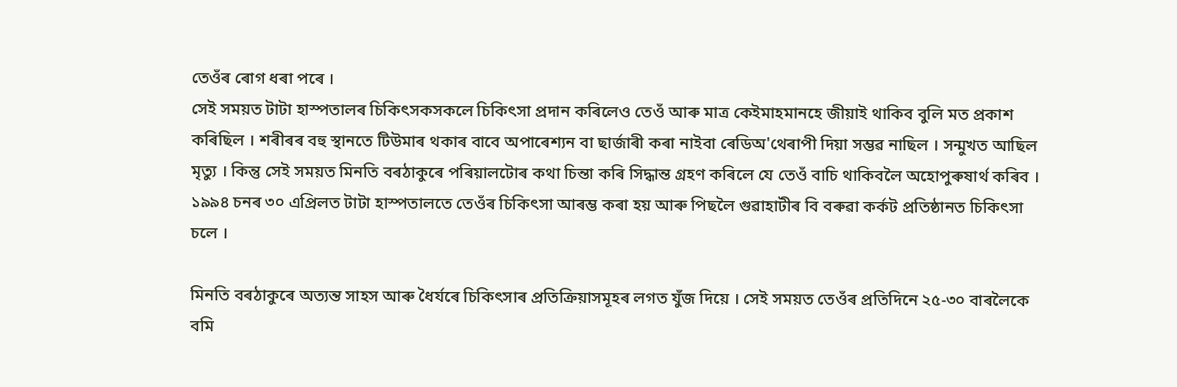তেওঁৰ ৰোগ ধৰা পৰে ।
সেই সময়ত টাটা হাস্পতালৰ চিকিৎসকসকলে চিকিৎসা প্ৰদান কৰিলেও তেওঁ আৰু মাত্ৰ কেইমাহমানহে জীয়াই থাকিব বুলি মত প্রকাশ কৰিছিল । শৰীৰৰ বহু স্থানতে টিউমাৰ থকাৰ বাবে অপাৰেশ্যন বা ছাৰ্জাৰী কৰা নাইবা ৰেডিঅ'থেৰাপী দিয়া সম্ভৱ নাছিল । সন্মুখত আছিল মৃত্যু । কিন্তু সেই সময়ত মিনতি বৰঠাকুৰে পৰিয়ালটোৰ কথা চিন্তা কৰি সিদ্ধান্ত গ্ৰহণ কৰিলে যে তেওঁ বাচি থাকিবলৈ অহোপুৰুষাৰ্থ কৰিব । ১৯৯৪ চনৰ ৩০ এপ্ৰিলত টাটা হাস্পতালতে তেওঁৰ চিকিৎসা আৰম্ভ কৰা হয় আৰু পিছলৈ গুৱাহাটীৰ বি বৰুৱা কৰ্কট প্ৰতিষ্ঠানত চিকিৎসা চলে ।

মিনতি বৰঠাকুৰে অত্যন্ত সাহস আৰু ধৈৰ্যৰে চিকিৎসাৰ প্ৰতিক্ৰিয়াসমূহৰ লগত যুঁজ দিয়ে । সেই সময়ত তেওঁৰ প্ৰতিদিনে ২৫-৩০ বাৰলৈকে বমি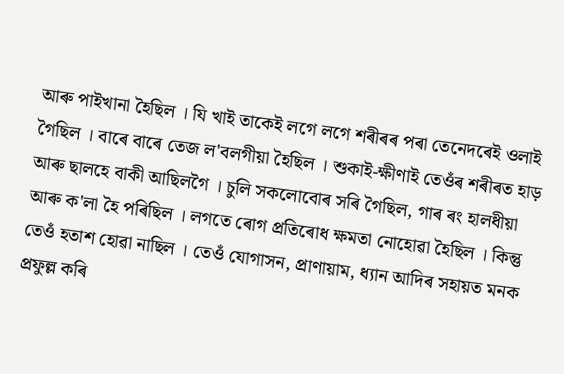আৰু পাইখানা হৈছিল । যি খাই তাকেই লগে লগে শৰীৰৰ পৰা তেনেদৰেই ওলাই গৈছিল । বাৰে বাৰে তেজ ল'বলগীয়া হৈছিল । শুকাই-ক্ষীণাই তেওঁৰ শৰীৰত হাড় আৰু ছালহে বাকী আছিলগৈ । চুলি সকলোবোৰ সৰি গৈছিল, গাৰ ৰং হালধীয়া আৰু ক'লা হৈ পৰিছিল । লগতে ৰোগ প্ৰতিৰোধ ক্ষমতা নোহোৱা হৈছিল । কিন্তু তেওঁ হতাশ হোৱা নাছিল । তেওঁ যোগাসন, প্রাণায়াম, ধ্যান আদিৰ সহায়ত মনক প্রফুল্ল কৰি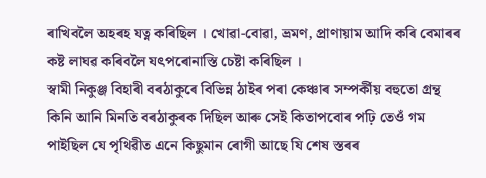ৰাখিবলৈ অহৰহ যত্ন কৰিছিল । খোৱা-বোৱা, ভ্রমণ, প্রাণায়াম আদি কৰি বেমাৰৰ কষ্ট লাঘৱ কৰিবলৈ যৎপৰোনাস্তি চেষ্টা কৰিছিল ।
স্বামী নিকুঞ্জ বিহাৰী বৰঠাকুৰে বিভিন্ন ঠাইৰ পৰা কেঞ্চাৰ সম্পৰ্কীয় বহুতো গ্রন্থ কিনি আনি মিনতি বৰঠাকুৰক দিছিল আৰু সেই কিতাপবোৰ পঢ়ি তেওঁ গম পাইছিল যে পৃথিৱীত এনে কিছুমান ৰোগী আছে যি শেষ স্তৰৰ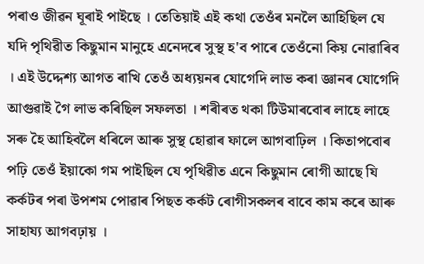পৰাও জীৱন ঘূৰাই পাইছে । তেতিয়াই এই কথা তেওঁৰ মনলৈ আহিছিল যে যদি পৃথিৱীত কিছুমান মানুহে এনেদৰে সুস্থ হ'ব পাৰে তেওঁনো কিয় নোৱাৰিব । এই উদ্দেশ্য আগত ৰাখি তেওঁ অধ্যয়নৰ যোগেদি লাভ কৰা জ্ঞানৰ যোগেদি আগুৱাই গৈ লাভ কৰিছিল সফলতা । শৰীৰত থকা টিউমাৰবোৰ লাহে লাহে সৰু হৈ আহিবলৈ ধৰিলে আৰু সুস্থ হোৱাৰ ফালে আগবাঢ়িল । কিতাপবোৰ পঢ়ি তেওঁ ইয়াকো গম পাইছিল যে পৃথিৱীত এনে কিছুমান ৰোগী আছে যি কৰ্কটৰ পৰা উপশম পোৱাৰ পিছত কৰ্কট ৰোগীসকলৰ বাবে কাম কৰে আৰু সাহায্য আগবঢ়ায় ।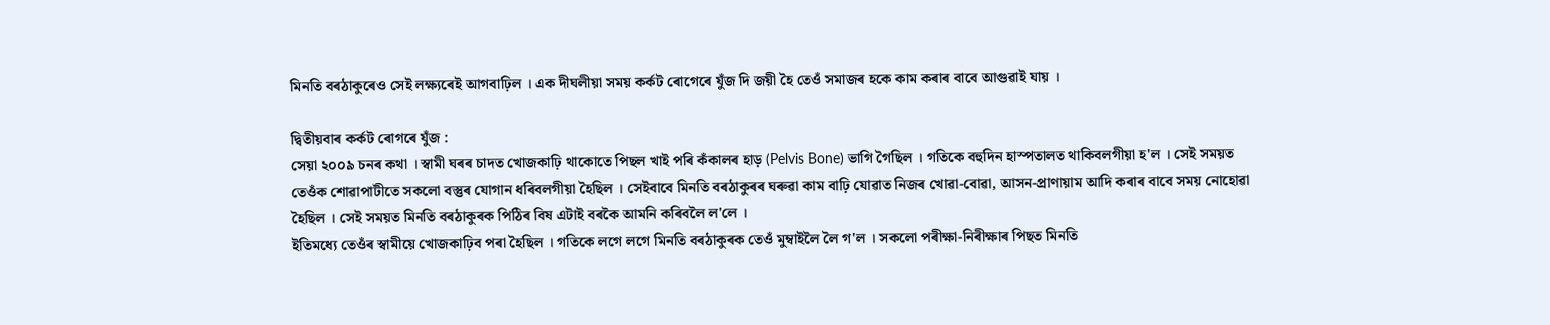মিনতি বৰঠাকুৰেও সেই লক্ষ্যৰেই আগবাঢ়িল । এক দীঘলীয়া সময় কৰ্কট ৰোগেৰে যুঁজ দি জয়ী হৈ তেওঁ সমাজৰ হকে কাম কৰাৰ বাবে আগুৱাই যায় ।

দ্বিতীয়বাৰ কৰ্কট ৰোগৰে যুঁজ :
সেয়া ২০০৯ চনৰ কথা । স্বামী ঘৰৰ চাদত খোজকাঢ়ি থাকোতে পিছল খাই পৰি কঁকালৰ হাড় (Pelvis Bone) ভাগি গৈছিল । গতিকে বহুদিন হাস্পতালত থাকিবলগীয়া হ'ল । সেই সময়ত তেওঁক শোৱাপাটীতে সকলো বস্তুৰ যোগান ধৰিবলগীয়া হৈছিল । সেইবাবে মিনতি বৰঠাকুৰৰ ঘৰুৱা কাম বাঢ়ি যোৱাত নিজৰ খোৱা-বোৱা, আসন-প্রাণায়াম আদি কৰাৰ বাবে সময় নোহোৱা হৈছিল । সেই সময়ত মিনতি বৰঠাকুৰক পিঠিৰ বিষ এটাই বৰকৈ আমনি কৰিবলৈ ল'লে ।
ইতিমধ্যে তেওঁৰ স্বামীয়ে খোজকাঢ়িব পৰা হৈছিল । গতিকে লগে লগে মিনতি বৰঠাকুৰক তেওঁ মুম্বাইলৈ লৈ গ'ল । সকলো পৰীক্ষা-নিৰীক্ষাৰ পিছত মিনতি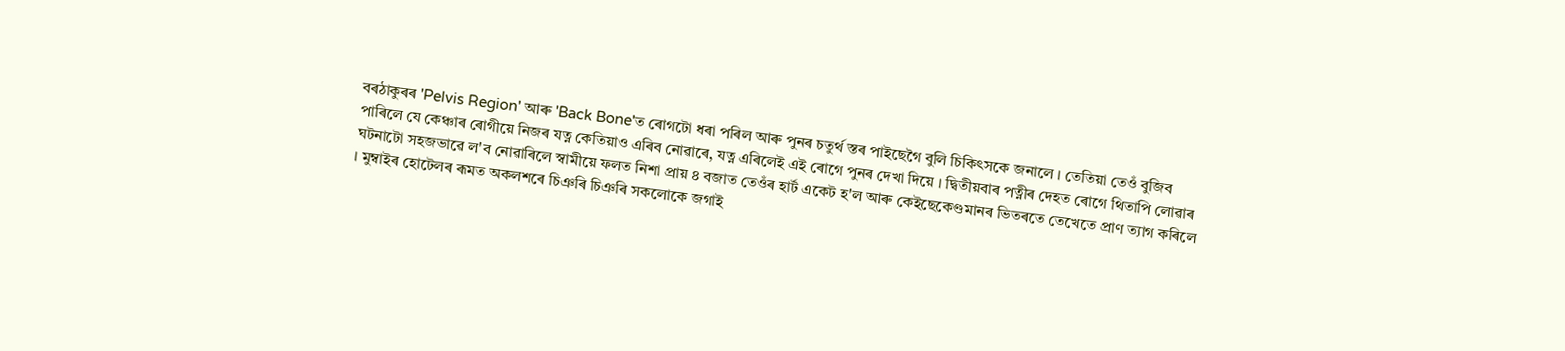বৰঠাকুৰৰ 'Pelvis Region' আৰু 'Back Bone'ত ৰোগটো ধৰা পৰিল আৰু পুনৰ চতুৰ্থ স্তৰ পাইছেগৈ বুলি চিকিৎসকে জনালে । তেতিয়া তেওঁ বুজিব পাৰিলে যে কেঞ্চাৰ ৰোগীয়ে নিজৰ যত্ন কেতিয়াও এৰিব নোৱাৰে, যত্ন এৰিলেই এই ৰোগে পুনৰ দেখা দিয়ে । দ্বিতীয়বাৰ পত্নীৰ দেহত ৰোগে থিতাপি লোৱাৰ ঘটনাটো সহজভাৱে ল'ব নোৱাৰিলে স্বামীয়ে ফলত নিশা প্ৰায় ৪ বজাত তেওঁৰ হার্ট একেট হ'ল আৰু কেইছেকেণ্ডমানৰ ভিতৰতে তেখেতে প্ৰাণ ত্যাগ কৰিলে । মুম্বাইৰ হোটেলৰ ৰূমত অকলশৰে চিঞৰি চিঞৰি সকলোকে জগাই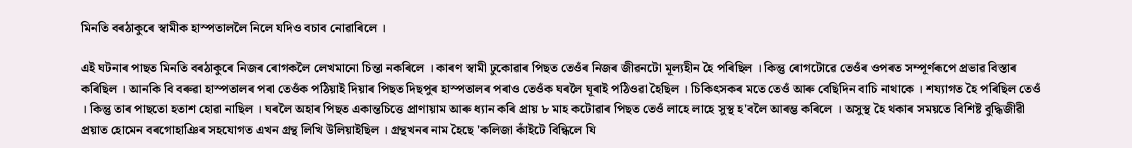মিনতি বৰঠাকুৰে স্বামীক হাস্পতাললৈ নিলে যদিও বচাব নোৱাৰিলে ।

এই ঘটনাৰ পাছত মিনতি বৰঠাকুৰে নিজৰ ৰোগকলৈ লেখমানো চিন্তা নকৰিলে । কাৰণ স্বামী ঢুকোৱাৰ পিছত তেওঁৰ নিজৰ জীৱনটো মূল্যহীন হৈ পৰিছিল । কিন্তু ৰোগটোৱে তেওঁৰ ওপৰত সম্পূৰ্ণৰূপে প্ৰভাৱ বিস্তাৰ কৰিছিল । আনকি বি বৰুৱা হাস্পতালৰ পৰা তেওঁক পঠিয়াই দিয়াৰ পিছত দিছপুৰ হাস্পতালৰ পৰাও তেওঁক ঘৰলৈ ঘূৰাই পঠিওৱা হৈছিল । চিকিৎসকৰ মতে তেওঁ আৰু বেছিদিন বাচি নাথাকে । শয্যাগত হৈ পৰিছিল তেওঁ । কিন্তু তাৰ পাছতো হতাশ হোৱা নাছিল । ঘৰলৈ অহাৰ পিছত একান্তচিত্তে প্রাণায়াম আৰু ধ্যান কৰি প্ৰায় ৮ মাহ কটোৱাৰ পিছত তেওঁ লাহে লাহে সুস্থ হ'বলৈ আৰম্ভ কৰিলে । অসুস্থ হৈ থকাৰ সময়তে বিশিষ্ট বুদ্ধিজীৱী প্ৰয়াত হোমেন বৰগোহাঞিৰ সহযোগত এখন গ্ৰন্থ লিখি উলিয়াইছিল । গ্ৰন্থখনৰ নাম হৈছে 'কলিজা কাঁইটে বিন্ধিলে যি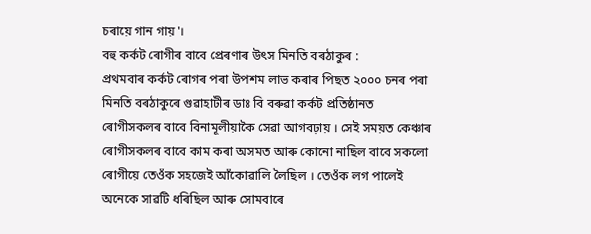চৰায়ে গান গায়'।
বহু কৰ্কট ৰোগীৰ বাবে প্ৰেৰণাৰ উৎস মিনতি বৰঠাকুৰ :
প্ৰথমবাৰ কৰ্কট ৰোগৰ পৰা উপশম লাভ কৰাৰ পিছত ২০০০ চনৰ পৰা মিনতি বৰঠাকুৰে গুৱাহাটীৰ ডাঃ বি বৰুৱা কৰ্কট প্ৰতিষ্ঠানত ৰোগীসকলৰ বাবে বিনামূলীয়াকৈ সেৱা আগবঢ়ায় । সেই সময়ত কেঞ্চাৰ ৰোগীসকলৰ বাবে কাম কৰা অসমত আৰু কোনো নাছিল বাবে সকলো ৰোগীয়ে তেওঁক সহজেই আঁকোৱালি লৈছিল । তেওঁক লগ পালেই অনেকে সাৱটি ধৰিছিল আৰু সোমবাৰে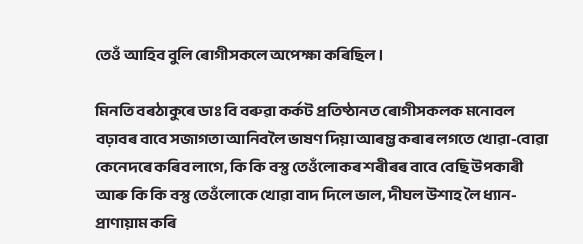তেওঁ আহিব বুলি ৰোগীসকলে অপেক্ষা কৰিছিল ।

মিনতি বৰঠাকুৰে ডাঃ বি বৰুৱা কৰ্কট প্ৰতিষ্ঠানত ৰোগীসকলক মনোবল বঢ়াবৰ বাবে সজাগতা আনিবলৈ ভাষণ দিয়া আৰম্ভ কৰাৰ লগতে খোৱা-বোৱা কেনেদৰে কৰিব লাগে, কি কি বস্তু তেওঁলোকৰ শৰীৰৰ বাবে বেছি উপকাৰী আৰু কি কি বস্তু তেওঁলোকে খোৱা বাদ দিলে ভাল, দীঘল উশাহ লৈ ধ্যান-প্রাণায়াম কৰি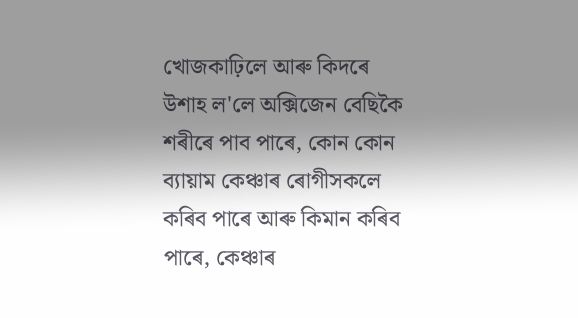খোজকাঢ়িলে আৰু কিদৰে উশাহ ল'লে অক্সিজেন বেছিকৈ শৰীৰে পাব পাৰে, কোন কোন ব্যায়াম কেঞ্চাৰ ৰোগীসকলে কৰিব পাৰে আৰু কিমান কৰিব পাৰে, কেঞ্চাৰ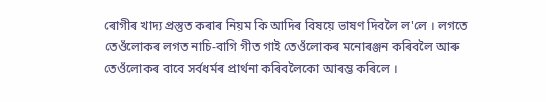ৰোগীৰ খাদ্য প্ৰস্তুত কৰাৰ নিয়ম কি আদিৰ বিষয়ে ভাষণ দিবলৈ ল'লে । লগতে তেওঁলোকৰ লগত নাচি-বাগি গীত গাই তেওঁলোকৰ মনোৰঞ্জন কৰিবলৈ আৰু তেওঁলোকৰ বাবে সৰ্বধৰ্মৰ প্ৰাৰ্থনা কৰিবলৈকো আৰম্ভ কৰিলে ।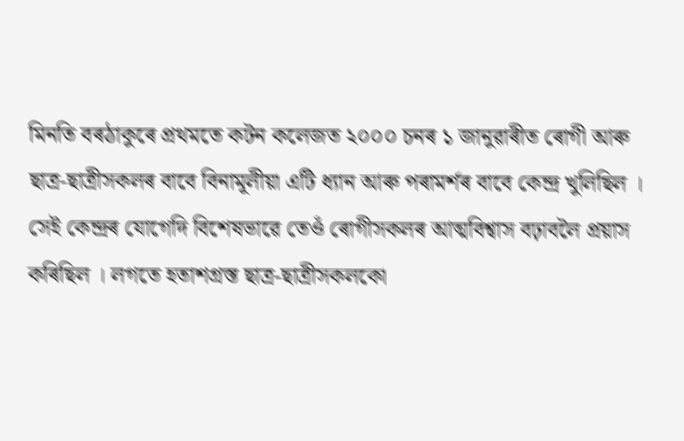মিনতি বৰঠাকুৰে প্রথমতে কটন কলেজত ২০০০ চনৰ ১ জানুৱাৰীত ৰোগী আৰু ছাত্ৰ-ছাত্ৰীসকলৰ বাবে বিনামূলীয়া এটি ধ্যান আৰু পৰামৰ্শৰ বাবে কেন্দ্ৰ খুলিছিল । সেই কেন্দ্ৰৰ যোগেদি বিশেষভাৱে তেওঁ ৰোগীসকলৰ আত্মবিশ্বাস বঢ়াবলৈ প্ৰয়াস কৰিছিল । লগতে হতাশগ্ৰস্ত ছাত্ৰ-ছাত্ৰীসকলকো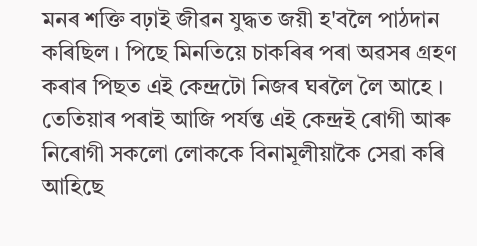মনৰ শক্তি বঢ়াই জীৱন যুদ্ধত জয়ী হ'বলৈ পাঠদান কৰিছিল । পিছে মিনতিয়ে চাকৰিৰ পৰা অৱসৰ গ্ৰহণ কৰাৰ পিছত এই কেন্দ্ৰটো নিজৰ ঘৰলৈ লৈ আহে । তেতিয়াৰ পৰাই আজি পর্যন্ত এই কেন্দ্ৰই ৰোগী আৰু নিৰোগী সকলো লোককে বিনামূলীয়াকৈ সেৱা কৰি আহিছে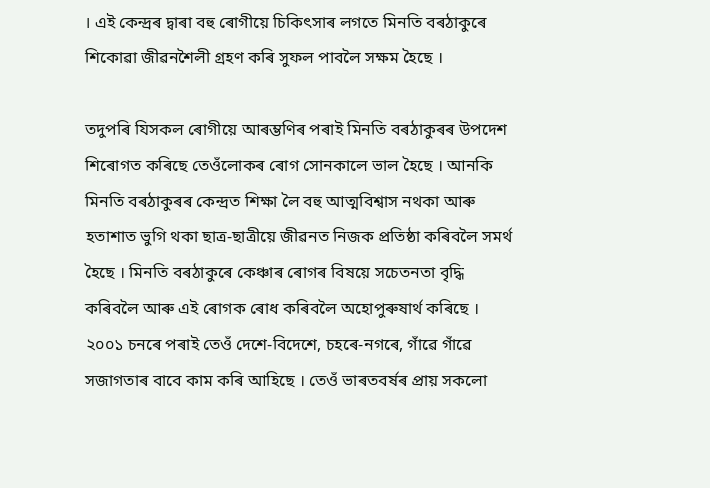। এই কেন্দ্ৰৰ দ্বাৰা বহু ৰোগীয়ে চিকিৎসাৰ লগতে মিনতি বৰঠাকুৰে শিকোৱা জীৱনশৈলী গ্ৰহণ কৰি সুফল পাবলৈ সক্ষম হৈছে ।

তদুপৰি যিসকল ৰোগীয়ে আৰম্ভণিৰ পৰাই মিনতি বৰঠাকুৰৰ উপদেশ শিৰোগত কৰিছে তেওঁলোকৰ ৰোগ সোনকালে ভাল হৈছে । আনকি মিনতি বৰঠাকুৰৰ কেন্দ্ৰত শিক্ষা লৈ বহু আত্মবিশ্বাস নথকা আৰু হতাশাত ভুগি থকা ছাত্ৰ-ছাত্ৰীয়ে জীৱনত নিজক প্ৰতিষ্ঠা কৰিবলৈ সমৰ্থ হৈছে । মিনতি বৰঠাকুৰে কেঞ্চাৰ ৰোগৰ বিষয়ে সচেতনতা বৃদ্ধি কৰিবলৈ আৰু এই ৰোগক ৰোধ কৰিবলৈ অহোপুৰুষাৰ্থ কৰিছে । ২০০১ চনৰে পৰাই তেওঁ দেশে-বিদেশে, চহৰে-নগৰে, গাঁৱে গাঁৱে সজাগতাৰ বাবে কাম কৰি আহিছে । তেওঁ ভাৰতবৰ্ষৰ প্ৰায় সকলো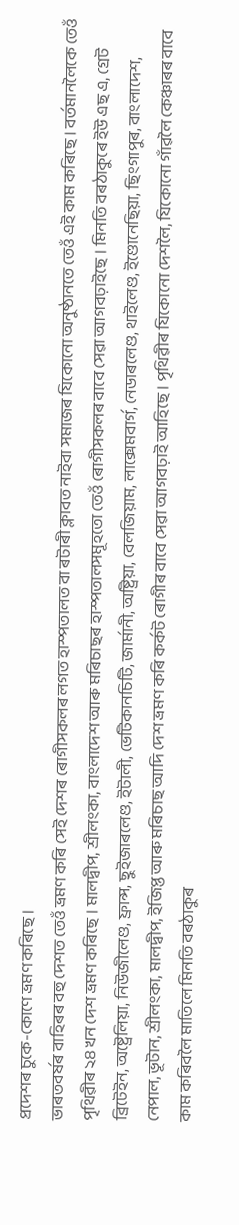প্ৰদেশৰ চুকে-কোণে ভ্ৰমণ কৰিছে ।
ভাৰতবৰ্ষৰ বাহিৰৰ বহু দেশত তেওঁ ভ্ৰমণ কৰি সেই দেশৰ ৰোগীসকলৰ লগত হাস্পতালত বা ৰটাৰী ক্লাবত নাইবা সমাজৰ যিকোনো অনুষ্ঠানতে তেওঁ এই কাম কৰিছে । বৰ্তমানলৈকে তেওঁ পৃথিৱীৰ ২৪ খন দেশ ভ্রমণ কৰিছে । মালদ্বীপ, শ্রীলংকা, বাংলাদেশ আৰু মৰিচাছৰ হাস্পতালসমূহতো তেওঁ ৰোগীসকলৰ বাবে সেৱা আগবঢ়াইছে । মিনতি বৰঠাকুৰে ইউ এছ এ, গ্রেট ব্ৰিটেইন, অষ্ট্ৰেলিয়া, নিউজীলেণ্ড, ফ্রান্স, ছুইজাৰলেণ্ড, ইটালী, ভেটিকানচিটি, জার্মানী, অষ্ট্ৰিয়া, বেলজিয়াম, লাক্সেমবার্গ, নেডাৰলেণ্ড, থাইলেণ্ড, ইণ্ডোনেছিয়া, ছিংগাপুৰ, বাংলাদেশ, নেপাল, ভূটান, শ্রীলংকা, মালদ্বীপ, ইজিপ্ত আৰু মৰিচাছ আদি দেশ ভ্ৰমণ কৰি কৰ্কট ৰোগীৰ বাবে সেৱা আগবঢ়াই আহিছে । পৃথিৱীৰ যিকোনো দেশলৈ, যিকোনো গাঁৱলৈ কেঞ্চাৰৰ বাবে কাম কৰিবলৈ মাতিলে মিনতি বৰঠাকুৰ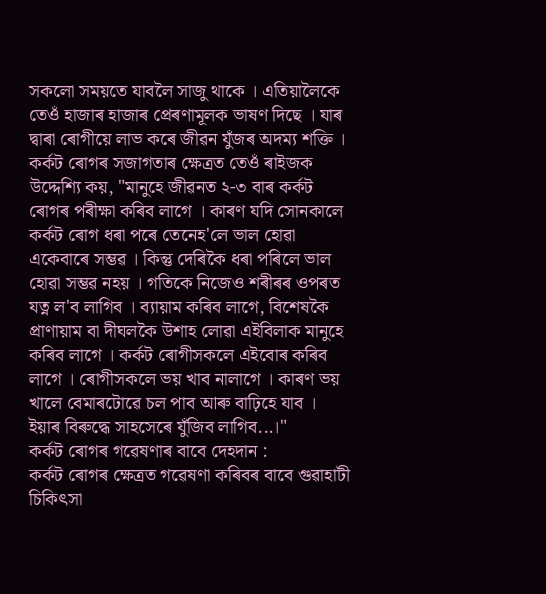সকলো সময়তে যাবলৈ সাজু থাকে । এতিয়ালৈকে তেওঁ হাজাৰ হাজাৰ প্ৰেৰণামূলক ভাষণ দিছে । যাৰ দ্বাৰা ৰোগীয়ে লাভ কৰে জীৱন যুঁজৰ অদম্য শক্তি ।
কৰ্কট ৰোগৰ সজাগতাৰ ক্ষেত্ৰত তেওঁ ৰাইজক উদ্দেশ্যি কয়, "মানুহে জীৱনত ২-৩ বাৰ কৰ্কট ৰোগৰ পৰীক্ষা কৰিব লাগে । কাৰণ যদি সোনকালে কৰ্কট ৰোগ ধৰা পৰে তেনেহ'লে ভাল হোৱা একেবাৰে সম্ভৱ । কিন্তু দেৰিকৈ ধৰা পৰিলে ভাল হোৱা সম্ভৱ নহয় । গতিকে নিজেও শৰীৰৰ ওপৰত যত্ন ল'ব লাগিব । ব্যায়াম কৰিব লাগে, বিশেষকৈ প্ৰাণায়াম বা দীঘলকৈ উশাহ লোৱা এইবিলাক মানুহে কৰিব লাগে । কৰ্কট ৰোগীসকলে এইবোৰ কৰিব লাগে । ৰোগীসকলে ভয় খাব নালাগে । কাৰণ ভয় খালে বেমাৰটোৱে চল পাব আৰু বাঢ়িহে যাব । ইয়াৰ বিৰুদ্ধে সাহসেৰে যুঁজিব লাগিব...।"
কৰ্কট ৰোগৰ গৱেষণাৰ বাবে দেহদান :
কৰ্কট ৰোগৰ ক্ষেত্রত গৱেষণা কৰিবৰ বাবে গুৱাহাটী চিকিৎসা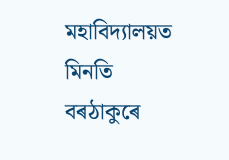মহাবিদ্যালয়ত মিনতি বৰঠাকুৰে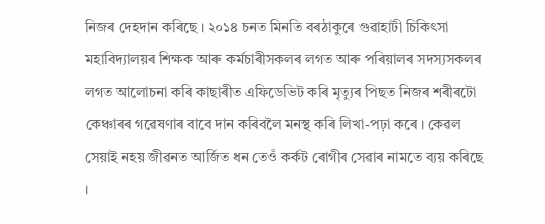নিজৰ দেহদান কৰিছে । ২০১৪ চনত মিনতি বৰঠাকুৰে গুৱাহাটী চিকিৎসা মহাবিদ্যালয়ৰ শিক্ষক আৰু কৰ্মচাৰীসকলৰ লগত আৰু পৰিয়ালৰ সদস্যসকলৰ লগত আলোচনা কৰি কাছাৰীত এফিডেভিট কৰি মৃত্যুৰ পিছত নিজৰ শৰীৰটো কেঞ্চাৰৰ গৱেষণাৰ বাবে দান কৰিবলৈ মনস্থ কৰি লিখা-পঢ়া কৰে । কেৱল সেয়াই নহয় জীৱনত আৰ্জিত ধন তেওঁ কৰ্কট ৰোগীৰ সেৱাৰ নামতে ব্যয় কৰিছে ।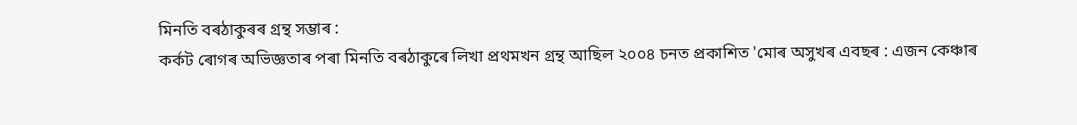মিনতি বৰঠাকুৰৰ গ্ৰন্থ সম্ভাৰ :
কৰ্কট ৰোগৰ অভিজ্ঞতাৰ পৰা মিনতি বৰঠাকুৰে লিখা প্ৰথমখন গ্ৰন্থ আছিল ২০০৪ চনত প্ৰকাশিত 'মোৰ অসুখৰ এবছৰ : এজন কেঞ্চাৰ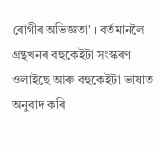ৰোগীৰ অভিজ্ঞতা' । বৰ্তমানলৈ গ্ৰন্থখনৰ বহুকেইটা সংস্কৰণ ওলাইছে আৰু বহুকেইটা ভাষাত অনুবাদ কৰি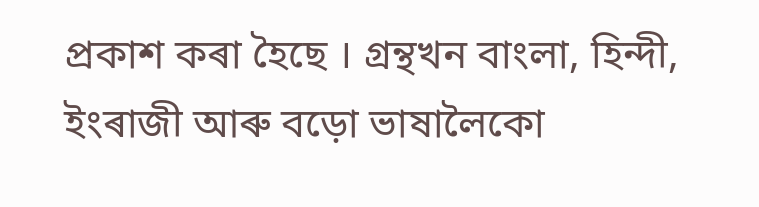প্ৰকাশ কৰা হৈছে । গ্ৰন্থখন বাংলা, হিন্দী, ইংৰাজী আৰু বড়ো ভাষালৈকো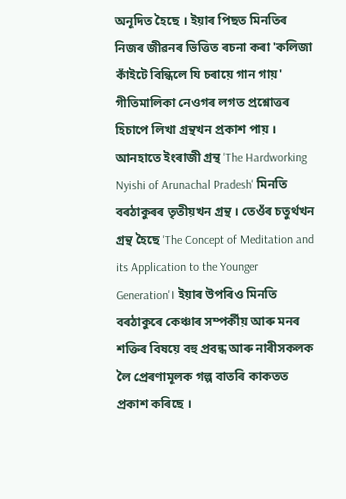অনূদিত হৈছে । ইয়াৰ পিছত মিনতিৰ নিজৰ জীৱনৰ ভিত্তিত ৰচনা কৰা 'কলিজা কাঁইটে বিন্ধিলে যি চৰায়ে গান গায়' গীতিমালিকা নেওগৰ লগত প্রশ্নোত্তৰ হিচাপে লিখা গ্ৰন্থখন প্ৰকাশ পায় । আনহাতে ইংৰাজী গ্রন্থ 'The Hardworking Nyishi of Arunachal Pradesh' মিনতি বৰঠাকুৰৰ তৃতীয়খন গ্ৰন্থ । তেওঁৰ চতুৰ্থখন গ্রন্থ হৈছে 'The Concept of Meditation and its Application to the Younger Generation'। ইয়াৰ উপৰিও মিনতি বৰঠাকুৰে কেঞ্চাৰ সম্পৰ্কীয় আৰু মনৰ শক্তিৰ বিষয়ে বহু প্ৰবন্ধ আৰু নাৰীসকলক লৈ প্ৰেৰণামূলক গল্প বাতৰি কাকতত প্ৰকাশ কৰিছে ।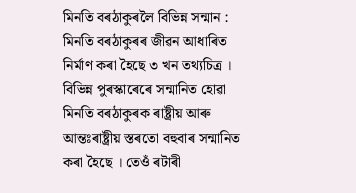মিনতি বৰঠাকুৰলৈ বিভিন্ন সন্মান :
মিনতি বৰঠাকুৰৰ জীৱন আধাৰিত নিৰ্মাণ কৰা হৈছে ৩ খন তথ্যচিত্ৰ । বিভিন্ন পুৰস্কাৰেৰে সন্মানিত হোৱা মিনতি বৰঠাকুৰক ৰাষ্ট্ৰীয় আৰু আন্তঃৰাষ্ট্ৰীয় স্তৰতো বহুবাৰ সন্মানিত কৰা হৈছে । তেওঁ ৰটাৰী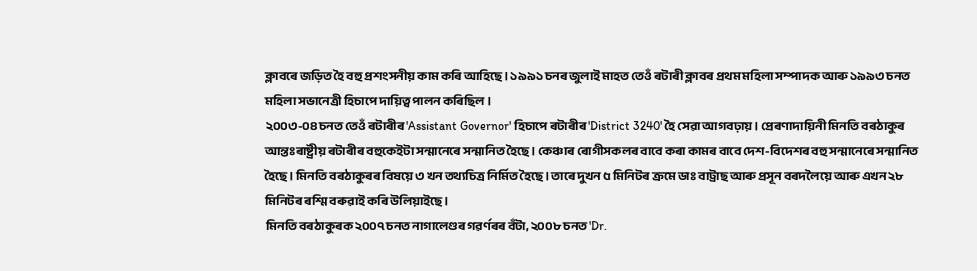ক্লাবৰে জড়িত হৈ বহু প্ৰশংসনীয় কাম কৰি আহিছে । ১৯৯১ চনৰ জুলাই মাহত তেওঁ ৰটাৰী ক্লাবৰ প্ৰথম মহিলা সম্পাদক আৰু ১৯৯৩ চনত মহিলা সভানেত্ৰী হিচাপে দায়িত্ব পালন কৰিছিল ।
২০০৩-০৪ চনত তেওঁ ৰটাৰীৰ 'Assistant Governor' হিচাপে ৰটাৰীৰ 'District 3240' হৈ সেৱা আগবঢ়ায় । প্ৰেৰণাদায়িনী মিনতি বৰঠাকুৰ আন্তঃৰাষ্ট্ৰীয় ৰটাৰীৰ বহুকেইটা সন্মানেৰে সন্মানিত হৈছে । কেঞ্চাৰ ৰোগীসকলৰ বাবে কৰা কামৰ বাবে দেশ-বিদেশৰ বহু সন্মানেৰে সন্মানিত হৈছে । মিনতি বৰঠাকুৰৰ বিষয়ে ৩ খন তথ্যচিত্ৰ নিৰ্মিত হৈছে । তাৰে দুখন ৫ মিনিটৰ ক্ৰমে ডাঃ বাট্ৰাছ আৰু প্ৰসূন বৰদলৈয়ে আৰু এখন ২৮ মিনিটৰ ৰশ্মি বৰুৱাই কৰি উলিয়াইছে ।
মিনতি বৰঠাকুৰক ২০০৭ চনত নাগালেণ্ডৰ গৱৰ্ণৰৰ বঁটা, ২০০৮ চনত 'Dr.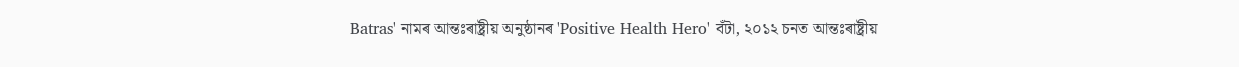Batras' নামৰ আন্তঃৰাষ্ট্ৰীয় অনুষ্ঠানৰ 'Positive Health Hero' বঁটা, ২০১২ চনত আন্তঃৰাষ্ট্ৰীয়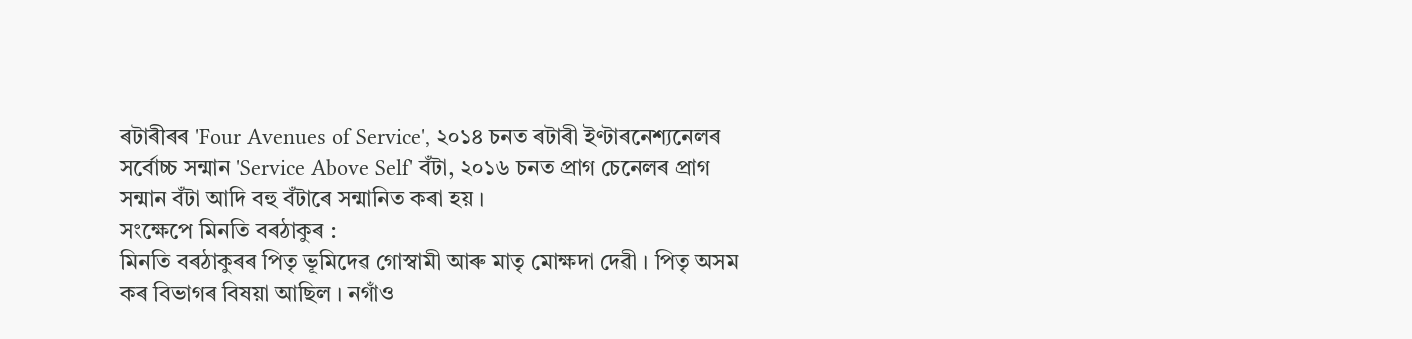ৰটাৰীৰৰ 'Four Avenues of Service', ২০১৪ চনত ৰটাৰী ইণ্টাৰনেশ্যনেলৰ সৰ্বোচ্চ সন্মান 'Service Above Self' বঁটা, ২০১৬ চনত প্ৰাগ চেনেলৰ প্ৰাগ সন্মান বঁটা আদি বহু বঁটাৰে সন্মানিত কৰা হয় ।
সংক্ষেপে মিনতি বৰঠাকুৰ :
মিনতি বৰঠাকুৰৰ পিতৃ ভূমিদেৱ গোস্বামী আৰু মাতৃ মোক্ষদা দেৱী । পিতৃ অসম কৰ বিভাগৰ বিষয়া আছিল । নগাঁও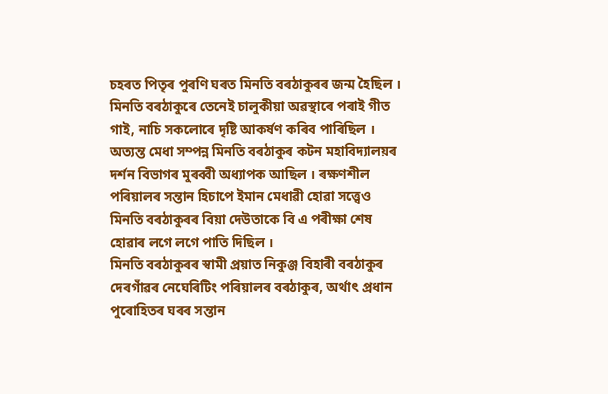চহৰত পিতৃৰ পুৰণি ঘৰত মিনতি বৰঠাকুৰৰ জন্ম হৈছিল । মিনতি বৰঠাকুৰে তেনেই চালুকীয়া অৱস্থাৰে পৰাই গীত গাই, নাচি সকলোৰে দৃষ্টি আকর্ষণ কৰিব পাৰিছিল । অত্যন্ত মেধা সম্পন্ন মিনতি বৰঠাকুৰ কটন মহাবিদ্যালয়ৰ দৰ্শন বিভাগৰ মুৰব্বী অধ্যাপক আছিল । ৰক্ষণশীল পৰিয়ালৰ সন্তান হিচাপে ইমান মেধাৱী হোৱা সত্ত্বেও মিনতি বৰঠাকুৰৰ বিয়া দেউতাকে বি এ পৰীক্ষা শেষ হোৱাৰ লগে লগে পাতি দিছিল ।
মিনতি বৰঠাকুৰৰ স্বামী প্রয়াত নিকুঞ্জ বিহাৰী বৰঠাকুৰ দেৰগাঁৱৰ নেঘেৰিটিং পৰিয়ালৰ বৰঠাকুৰ, অৰ্থাৎ প্ৰধান পুৰোহিতৰ ঘৰৰ সন্তান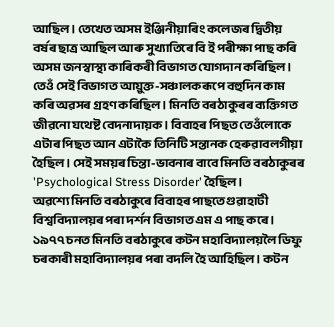আছিল । তেখেত অসম ইঞ্জিনীয়াৰিং কলেজৰ দ্বিতীয় বৰ্ষৰ ছাত্ৰ আছিল আৰু সুখ্যাতিৰে বি ই পৰীক্ষা পাছ কৰি অসম জনস্বাস্থ্য কাৰিকৰী বিভাগত যোগদান কৰিছিল । তেওঁ সেই বিভাগত আয়ুক্ত-সঞ্চালকৰূপে বহুদিন কাম কৰি অৱসৰ গ্ৰহণ কৰিছিল । মিনতি বৰঠাকুৰৰ ব্যক্তিগত জীৱনো যথেষ্ট বেদনাদায়ক । বিবাহৰ পিছত তেওঁলোকে এটাৰ পিছত আন এটাকৈ তিনিটি সন্তানক হেৰুৱাবলগীয়া হৈছিল । সেই সময়ৰ চিন্তা-ভাবনাৰ বাবে মিনতি বৰঠাকুৰৰ 'Psychological Stress Disorder' হৈছিল ।
অৱশ্যে মিনতি বৰঠাকুৰে বিবাহৰ পাছতে গুৱাহাটী বিশ্ববিদ্যালয়ৰ পৰা দর্শন বিভাগত এম এ পাছ কৰে । ১৯৭৭ চনত মিনতি বৰঠাকুৰে কটন মহাবিদ্যালয়লৈ ডিফু চৰকাৰী মহাবিদ্যালয়ৰ পৰা বদলি হৈ আহিছিল । কটন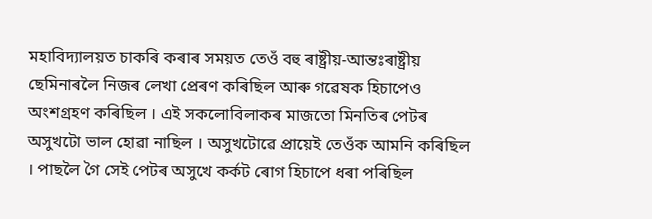মহাবিদ্যালয়ত চাকৰি কৰাৰ সময়ত তেওঁ বহু ৰাষ্ট্ৰীয়-আন্তঃৰাষ্ট্ৰীয় ছেমিনাৰলৈ নিজৰ লেখা প্ৰেৰণ কৰিছিল আৰু গৱেষক হিচাপেও অংশগ্ৰহণ কৰিছিল । এই সকলোবিলাকৰ মাজতো মিনতিৰ পেটৰ অসুখটো ভাল হোৱা নাছিল । অসুখটোৱে প্ৰায়েই তেওঁক আমনি কৰিছিল । পাছলৈ গৈ সেই পেটৰ অসুখে কৰ্কট ৰোগ হিচাপে ধৰা পৰিছিল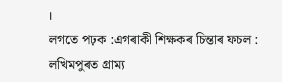।
লগতে পঢ়ক :এগৰাকী শিক্ষকৰ চিন্তাৰ ফচল : লখিমপুৰত গ্ৰাম্য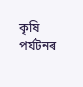কৃষি পৰ্যটনৰ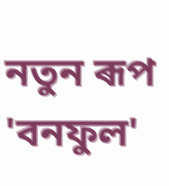নতুন ৰূপ 'বনফুল'